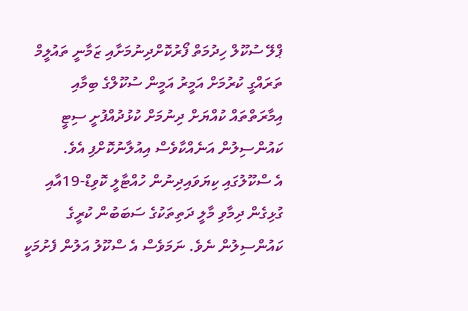ޕްލޭ ސުކޫލް ހިދުމަތް ފޯރުކޮށްދިނުމަށާއި ޒަމާނީ ތައުލީމް ތަރައްގީ ކުރުމަށް އަމީރު އަމީން ސުކޫލްގެ ބިމާއި އިމާރަތްތައް ކުއްޔަށް ދިނުމަށް ކުޅުދުއްފުށީ ސިޓީ ކައުންސިލުން އަނެއްކާވެސް އިއުލާނުކޮށްފި އެވެ.
އެ ސްކޫލުގައި ކިޔަވައިދިނުން ހުއްޓާލީ ކޮވިޑް-19އާއި ގުޅިގެން ދިމާވި މާލީ ދަތިތަކުގެ ސަބަބުން ކުރީގެ ކައުންސިލުން ނެވެ. ނަމަވެސް އެ ސްކޫލު އަލުން ފެށުމަކީ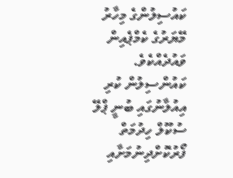ކައުސިލުންގެ މިހާރު މޭޔަރުގެ ކެމްޕެއިން ވައުދެއްކެވެ.
ކައުންސިލުން ކުރި އިއުލާނުގައި ބުނީ ޕްލޭ ސުކޫލް ހިދުމަތް ފޯރުކޮށްދިނުމަށާއި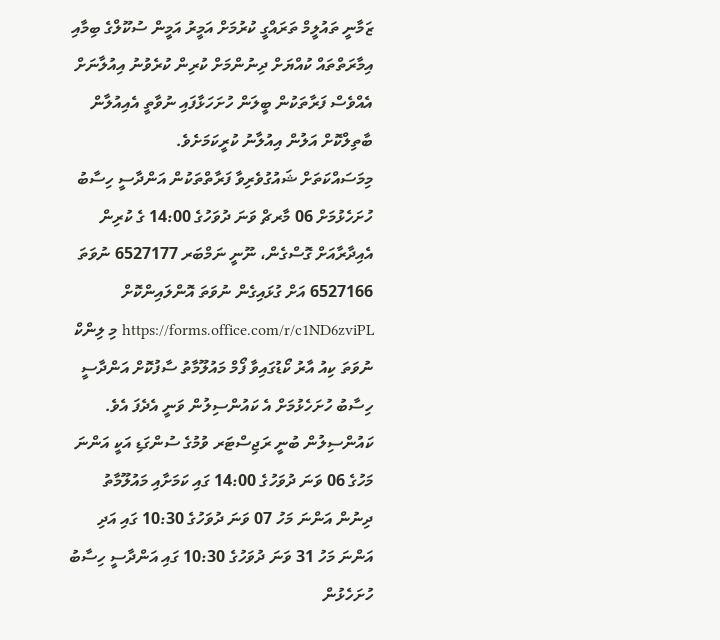ޒަމާނީ ތައުލީމް ތަރައްގީ ކުރުމަށް އަމީރު އަމީން ސުކޫލްގެ ބިމާއި އިމާރަތްތައް ކުއްޔަށް ދިނުންމަށް ކުރިން ކުރެވުނު އިއުލާނަށް އެއްވެސް ފަރާތަކުން ބީލަން ހުށަހަޅާފައި ނުވާތީ އެއިއުލާން ބާތިލްކޮށް އަލުން އިއުލާނު ކުރީކަމަށެވެ.
މިމަސައްކަތަށް ޝައުގުވެރިވާ ފަރާތްތަކުން އަންދާސީ ހިސާބު ހުށަހެޅުމަށް 06 މާރޗް ވަނަ ދުވަހުގެ 14:00 ގެ ކުރިން އެއިދާރާއަށް ގޮސްގެން، ނޫނީ ނަމްބަރ 6527177 ނުވަތަ 6527166 އަށް ގުޅައިގެން ނުވަތަ އޮންލައިންކޮށް https://forms.office.com/r/c1ND6zviPL މި ލިންކް ނުވަތަ ކިއު އާރު ކޯޑުގައިވާ ފޯމް މައުލޫމާތު ސާފުކޮށް އަންދާސީ ހިސާބު ހުށަހެޅުމަށް އެ ކައުންސިލުން ވަނީ އެދެފަ އެވެ.
ކައުންސިލުން ބުނީ ރަޖިސްޓަރ ވުމުގެ ސުންގަޑި އަކީ އަންނަ މަހުގެ 06 ވަނަ ދުވަހުގެ 14:00 ގައި ކަމަށާއި މައުލޫމާތު ދިނުން އަންނަ މަހު 07 ވަނަ ދުވަހުގެ 10:30 ގައި އަދި އަންނަ މަހު 31 ވަނަ ދުވަހުގެ 10:30 ގައި އަންދާސީ ހިސާބު ހުށަހެޅުން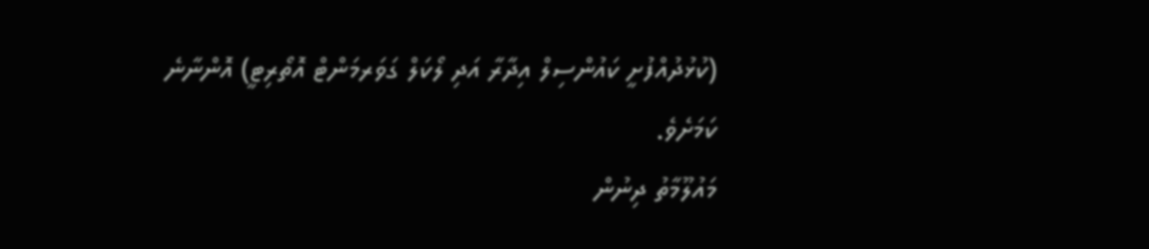(ކުޅުދުއްފުށީ ކައުންސިލް އިދާރާ އަދި ލޯކަލް ގަވަރމަންޓް އޮތޯރިޓީ) އޮންނާނެ ކަމަށެވެ.
މައުލޫމާތު ދިނުން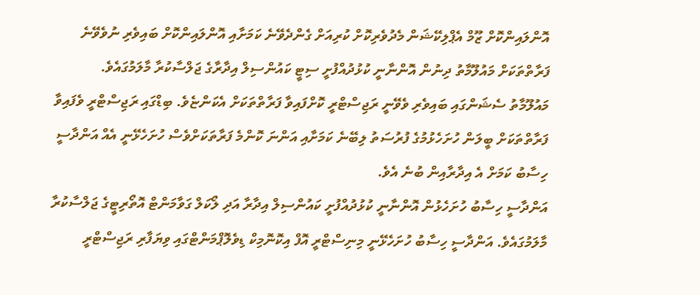އޮންލައިންކޮށް ޒޫމް އެޕްލިކޭޝަން މެދުވެރިކޮށް ކުރިއަށް ގެންދެވޭނެ ކަމަށާއި އޮންލައިންކޮށް ބައިވެރި ނުވެވޭނެ ފަރާތްތަކަށް މައުލޫމާތު ދިނުން އޮންނާނީ ކުޅުދުއްފުށީ ސިޓީ ކައުންސިލް އިދާރާގެ ޖަލްސާކުރާ މާލަމުގައެވެ.
މައުލޫމާތު ސެޝަންގައި ބައިވެރި ވެވޭނީ ރަޖިސްޓްރީ ކޮށްފައިވާ ފަރާތްތަކަށް އެކަންޏެވެ. ބިޑްގައި ރަޖިސްޓްރީ ވެފައިވާ ފަރާތްތަކަށް ބީލަން ހުށަހެޅުމުގެ ފުރުސަތު ލިބޭނެ ކަމަށާއި އަންނަ ކޮންމެ ފަރާތަކަށްވެސް ހުށަހެޅޭނީ އެއް އަންދާސީ ހިސާބު ކަމަށް އެ އިދާރާއިން ބުނެ އެވެ.
އަންދާސީ ހިސާބު ހުށަހެޅުން އޮންނާނީ ކުޅުދުއްފުށީ ކައުންސިލް އިދާރާ އަދި ލޯކަލް ގަވާމަންޓް އޮތޯރިޓީގެ ޖަލްސާކުރާ މާލަމުގައެވެ. އަންދާސީ ހިސާބު ހުށަހެޅޭނީ މިނިސްޓްރީ އޮފް އިކޮނޮމިކް ޑިވެލޮޕްމަންޓްގައި ވިޔަފާރި ރަޖިސްޓްރީ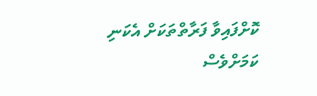ކޮށްފައިވާ ފަރާތްތަކަށް އެކަނި ކަމަށްވެސް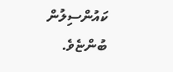ކައުންސިލުން ބުންޏެވެ.